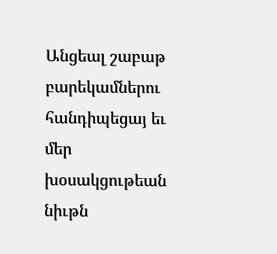Անցեալ շաբաթ բարեկամներու հանդիպեցայ եւ մեր խօսակցութեան նիւթն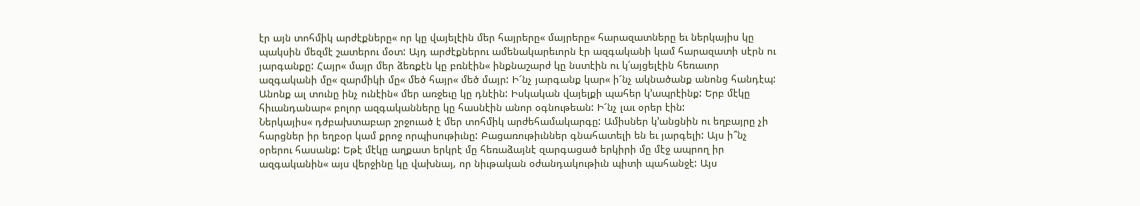էր այն տոհմիկ արժէքները« որ կը վայելէին մեր հայրերը« մայրերը« հարազատները եւ ներկայիս կը պակսին մեզմէ շատերու մօտ: Այդ արժէքներու ամենակարեւորն էր ազգականի կամ հարազատի սէրն ու յարգանքը: Հայր« մայր մեր ձեռքէն կը բռնէին« ինքնաշարժ կը նստէին ու կ՛այցելէին հեռաւոր ազգականի մը« զարմիկի մը« մեծ հայր« մեծ մայր: Ի՜նչ յարգանք կար« ի՜նչ ակնածանք անոնց հանդէպ: Անոնք ալ տունը ինչ ունէին« մեր առջեւը կը դնէին: Իսկական վայելքի պահեր կ’ապրէինք: Երբ մէկը հիւանդանար« բոլոր ազգականները կը հասնէին անոր օգնութեան: Ի՜նչ լաւ օրեր էին:
Ներկայիս« դժբախտաբար շրջուած է մեր տոհմիկ արժեհամակարգը: Ամիսներ կ’անցնին ու եղբայրը չի հարցներ իր եղբօր կամ քրոջ որպիսութիւնը: Բացառութիւններ գնահատելի են եւ յարգելի: Այս ի՞նչ օրերու հասանք: Եթէ մէկը աղքատ երկրէ մը հեռաձայնէ զարգացած երկիրի մը մէջ ապրող իր ազգականին« այս վերջինը կը վախնայ, որ նիւթական օժանդակութիւն պիտի պահանջէ: Այս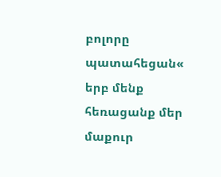բոլորը պատահեցան« երբ մենք հեռացանք մեր մաքուր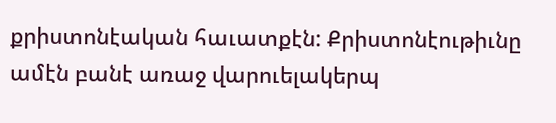քրիստոնէական հաւատքէն: Քրիստոնէութիւնը ամէն բանէ առաջ վարուելակերպ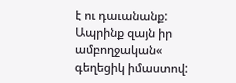է ու դաւանանք: Ապրինք զայն իր ամբողջական« գեղեցիկ իմաստով: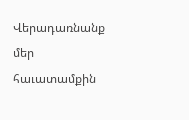Վերադառնանք մեր հաւատամքին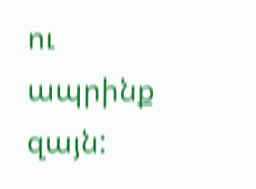ու ապրինք զայն: